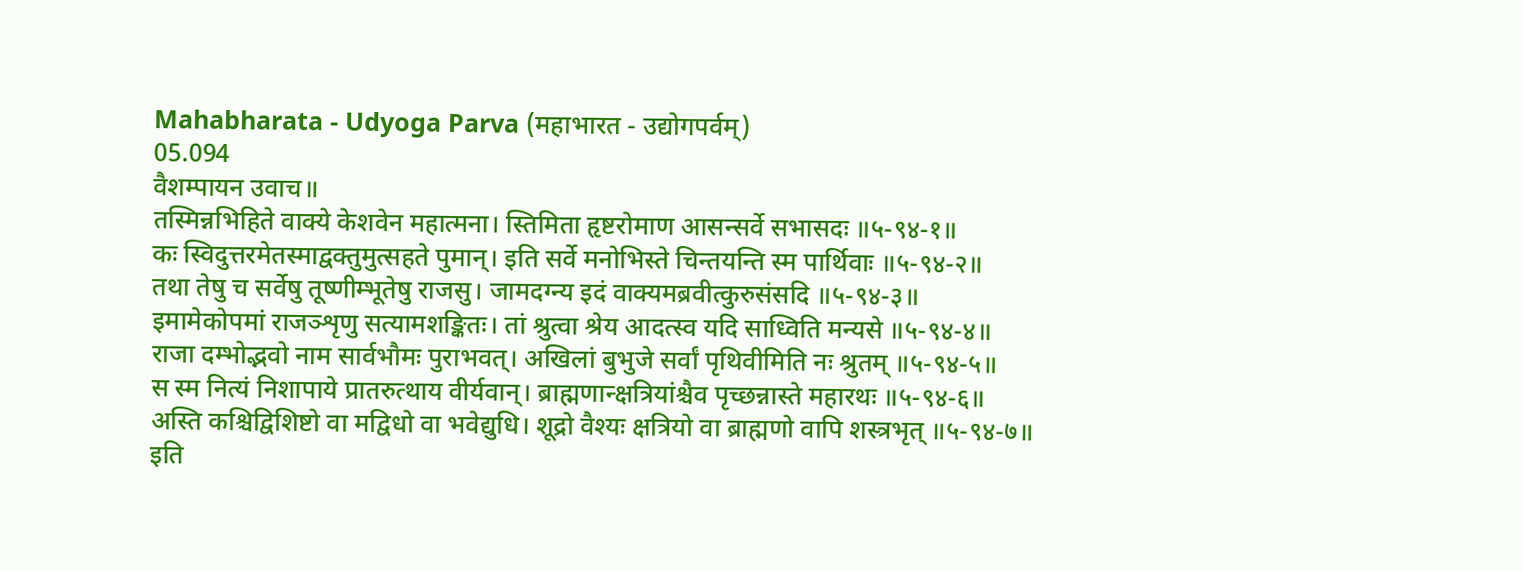Mahabharata - Udyoga Parva (महाभारत - उद्योगपर्वम्)
05.094
वैशम्पायन उवाच॥
तस्मिन्नभिहिते वाक्ये केशवेन महात्मना। स्तिमिता हृष्टरोमाण आसन्सर्वे सभासदः ॥५-९४-१॥
कः स्विदुत्तरमेतस्माद्वक्तुमुत्सहते पुमान्। इति सर्वे मनोभिस्ते चिन्तयन्ति स्म पार्थिवाः ॥५-९४-२॥
तथा तेषु च सर्वेषु तूष्णीम्भूतेषु राजसु। जामदग्न्य इदं वाक्यमब्रवीत्कुरुसंसदि ॥५-९४-३॥
इमामेकोपमां राजञ्शृणु सत्यामशङ्कितः। तां श्रुत्वा श्रेय आदत्स्व यदि साध्विति मन्यसे ॥५-९४-४॥
राजा दम्भोद्भवो नाम सार्वभौमः पुराभवत्। अखिलां बुभुजे सर्वां पृथिवीमिति नः श्रुतम् ॥५-९४-५॥
स स्म नित्यं निशापाये प्रातरुत्थाय वीर्यवान्। ब्राह्मणान्क्षत्रियांश्चैव पृच्छन्नास्ते महारथः ॥५-९४-६॥
अस्ति कश्चिद्विशिष्टो वा मद्विधो वा भवेद्युधि। शूद्रो वैश्यः क्षत्रियो वा ब्राह्मणो वापि शस्त्रभृत् ॥५-९४-७॥
इति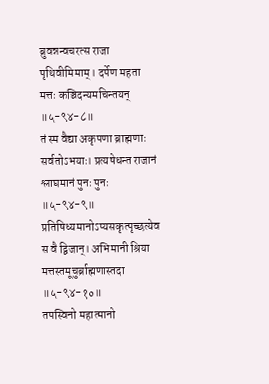ब्रुवन्नन्वचरत्स राजा पृथिवीमिमाम्। दर्पेण महता मत्तः कञ्चिदन्यमचिन्तयन् ॥५-९४-८॥
तं स्म वैद्या अकृपणा ब्राह्मणाः सर्वतोऽभयाः। प्रत्यषेधन्त राजानं श्लाघमानं पुनः पुनः ॥५-९४-९॥
प्रतिषिध्यमानोऽप्यसकृत्पृच्छत्येव स वै द्विजान्। अभिमानी श्रिया मत्तस्तमूचुर्ब्राह्मणास्तदा ॥५-९४-१०॥
तपस्विनो महात्मानो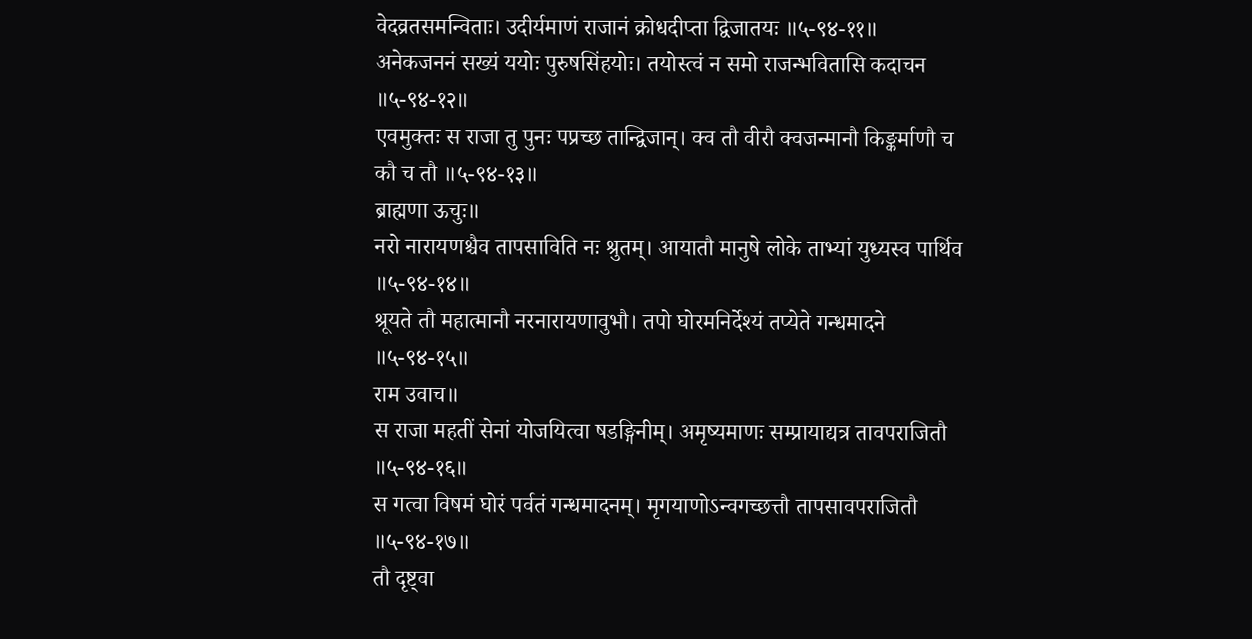वेदव्रतसमन्विताः। उदीर्यमाणं राजानं क्रोधदीप्ता द्विजातयः ॥५-९४-११॥
अनेकजननं सख्यं ययोः पुरुषसिंहयोः। तयोस्त्वं न समो राजन्भवितासि कदाचन ॥५-९४-१२॥
एवमुक्तः स राजा तु पुनः पप्रच्छ तान्द्विजान्। क्व तौ वीरौ क्वजन्मानौ किङ्कर्माणौ च कौ च तौ ॥५-९४-१३॥
ब्राह्मणा ऊचुः॥
नरो नारायणश्चैव तापसाविति नः श्रुतम्। आयातौ मानुषे लोके ताभ्यां युध्यस्व पार्थिव ॥५-९४-१४॥
श्रूयते तौ महात्मानौ नरनारायणावुभौ। तपो घोरमनिर्देश्यं तप्येते गन्धमादने ॥५-९४-१५॥
राम उवाच॥
स राजा महतीं सेनां योजयित्वा षडङ्गिनीम्। अमृष्यमाणः सम्प्रायाद्यत्र तावपराजितौ ॥५-९४-१६॥
स गत्वा विषमं घोरं पर्वतं गन्धमादनम्। मृगयाणोऽन्वगच्छत्तौ तापसावपराजितौ ॥५-९४-१७॥
तौ दृष्ट्वा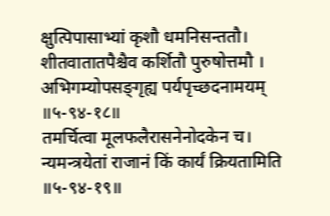क्षुत्पिपासाभ्यां कृशौ धमनिसन्ततौ। शीतवातातपैश्चैव कर्शितौ पुरुषोत्तमौ । अभिगम्योपसङ्गृह्य पर्यपृच्छदनामयम् ॥५-९४-१८॥
तमर्चित्वा मूलफलैरासनेनोदकेन च। न्यमन्त्रयेतां राजानं किं कार्यं क्रियतामिति ॥५-९४-१९॥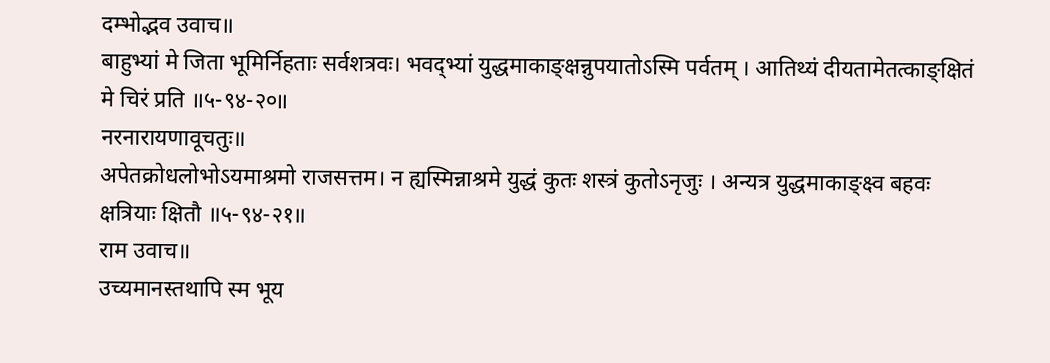दम्भोद्भव उवाच॥
बाहुभ्यां मे जिता भूमिर्निहताः सर्वशत्रवः। भवद्भ्यां युद्धमाकाङ्क्षन्नुपयातोऽस्मि पर्वतम् । आतिथ्यं दीयतामेतत्काङ्क्षितं मे चिरं प्रति ॥५-९४-२०॥
नरनारायणावूचतुः॥
अपेतक्रोधलोभोऽयमाश्रमो राजसत्तम। न ह्यस्मिन्नाश्रमे युद्धं कुतः शस्त्रं कुतोऽनृजुः । अन्यत्र युद्धमाकाङ्क्ष्व बहवः क्षत्रियाः क्षितौ ॥५-९४-२१॥
राम उवाच॥
उच्यमानस्तथापि स्म भूय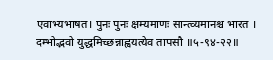एवाभ्यभाषत। पुनः पुनः क्षम्यमाणः सान्त्व्यमानश्च भारत । दम्भोद्भवो युद्धमिच्छन्नाह्वयत्येव तापसौ ॥५-९४-२२॥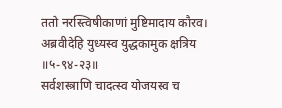ततो नरस्त्विषीकाणां मुष्टिमादाय कौरव। अब्रवीदेहि युध्यस्व युद्धकामुक क्षत्रिय ॥५-९४-२३॥
सर्वशस्त्राणि चादत्स्व योजयस्व च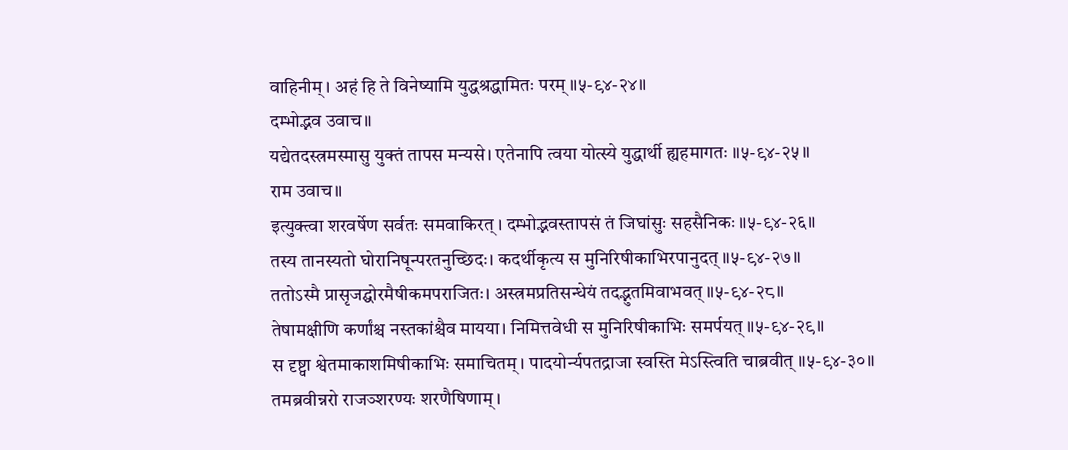वाहिनीम्। अहं हि ते विनेष्यामि युद्धश्रद्धामितः परम् ॥५-९४-२४॥
दम्भोद्भव उवाच॥
यद्येतदस्त्रमस्मासु युक्तं तापस मन्यसे। एतेनापि त्वया योत्स्ये युद्धार्थी ह्यहमागतः ॥५-९४-२५॥
राम उवाच॥
इत्युक्त्वा शरवर्षेण सर्वतः समवाकिरत्। दम्भोद्भवस्तापसं तं जिघांसुः सहसैनिकः ॥५-९४-२६॥
तस्य तानस्यतो घोरानिषून्परतनुच्छिदः। कदर्थीकृत्य स मुनिरिषीकाभिरपानुदत् ॥५-९४-२७॥
ततोऽस्मै प्रासृजद्घोरमैषीकमपराजितः। अस्त्रमप्रतिसन्धेयं तदद्भुतमिवाभवत् ॥५-९४-२८॥
तेषामक्षीणि कर्णांश्च नस्तकांश्चैव मायया। निमित्तवेधी स मुनिरिषीकाभिः समर्पयत् ॥५-९४-२९॥
स दृष्ट्वा श्वेतमाकाशमिषीकाभिः समाचितम्। पादयोर्न्यपतद्राजा स्वस्ति मेऽस्त्विति चाब्रवीत् ॥५-९४-३०॥
तमब्रवीन्नरो राजञ्शरण्यः शरणैषिणाम्।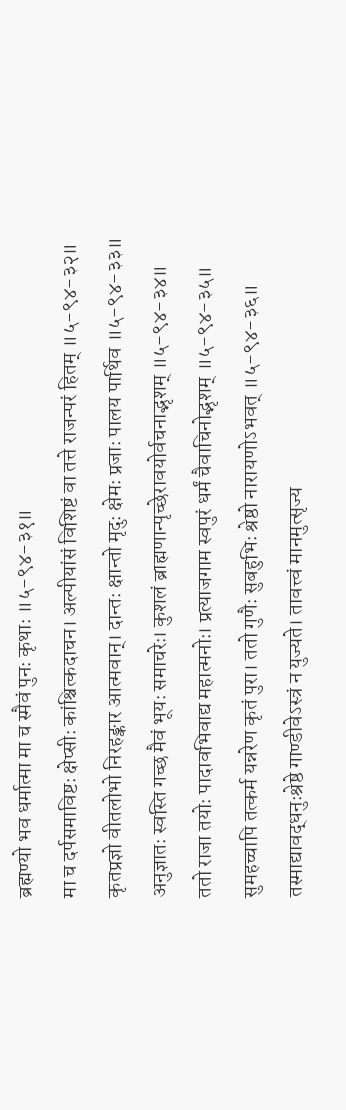ब्रह्मण्यो भव धर्मात्मा मा च स्मैवं पुनः कृथाः ॥५-९४-३१॥
मा च दर्पसमाविष्टः क्षेप्सीः कांश्चित्कदाचन। अल्पीयांसं विशिष्टं वा तत्ते राजन्परं हितम् ॥५-९४-३२॥
कृतप्रज्ञो वीतलोभो निरहङ्कार आत्मवान्। दान्तः क्षान्तो मृदुः क्षेमः प्रजाः पालय पार्थिव ॥५-९४-३३॥
अनुज्ञातः स्वस्ति गच्छ मैवं भूयः समाचरेः। कुशलं ब्राह्मणान्पृच्छेरावयोर्वचनाद्भृशम् ॥५-९४-३४॥
ततो राजा तयोः पादावभिवाद्य महात्मनोः। प्रत्याजगाम स्वपुरं धर्मं चैवाचिनोद्भृशम् ॥५-९४-३५॥
सुमहच्चापि तत्कर्म यन्नरेण कृतं पुरा। ततो गुणैः सुबहुभिः श्रेष्ठो नारायणोऽभवत् ॥५-९४-३६॥
तस्माद्यावद्धनुःश्रेष्ठे गाण्डीवेऽस्त्रं न युज्यते। तावत्त्वं मानमुत्सृज्य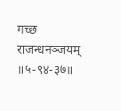गच्छ राजन्धनञ्जयम् ॥५-९४-३७॥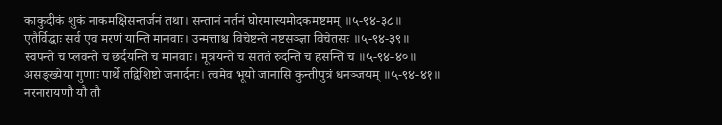काकुदीकं शुकं नाकमक्षिसन्तर्जनं तथा। सन्तानं नर्तनं घोरमास्यमोदकमष्टमम् ॥५-९४-३८॥
एतैर्विद्धाः सर्व एव मरणं यान्ति मानवाः। उन्मत्ताश्च विचेष्टन्ते नष्टसञ्ज्ञा विचेतसः ॥५-९४-३९॥
स्वपन्ते च प्लवन्ते च छर्दयन्ति च मानवाः। मूत्रयन्ते च सततं रुदन्ति च हसन्ति च ॥५-९४-४०॥
असङ्ख्येया गुणाः पार्थे तद्विशिष्टो जनार्दनः। त्वमेव भूयो जानासि कुन्तीपुत्रं धनञ्जयम् ॥५-९४-४१॥
नरनारायणौ यौ तौ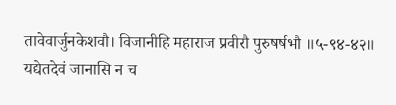तावेवार्जुनकेशवौ। विजानीहि महाराज प्रवीरौ पुरुषर्षभौ ॥५-९४-४२॥
यद्येतदेवं जानासि न च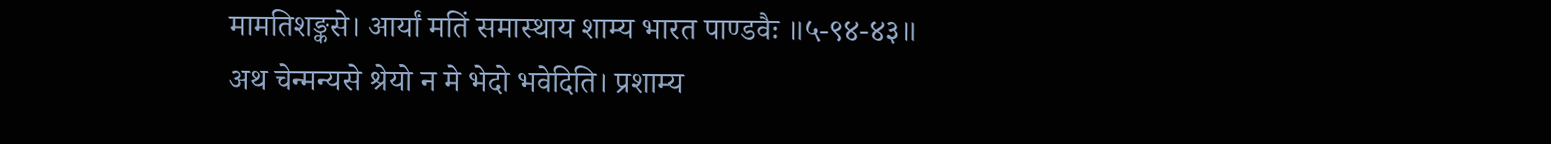मामतिशङ्कसे। आर्यां मतिं समास्थाय शाम्य भारत पाण्डवैः ॥५-९४-४३॥
अथ चेन्मन्यसे श्रेयो न मे भेदो भवेदिति। प्रशाम्य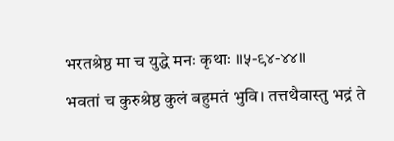भरतश्रेष्ठ मा च युद्धे मनः कृथाः ॥५-९४-४४॥
भवतां च कुरुश्रेष्ठ कुलं बहुमतं भुवि। तत्तथैवास्तु भद्रं ते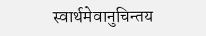स्वार्थमेवानुचिन्तय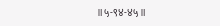॥५-९४-४५॥